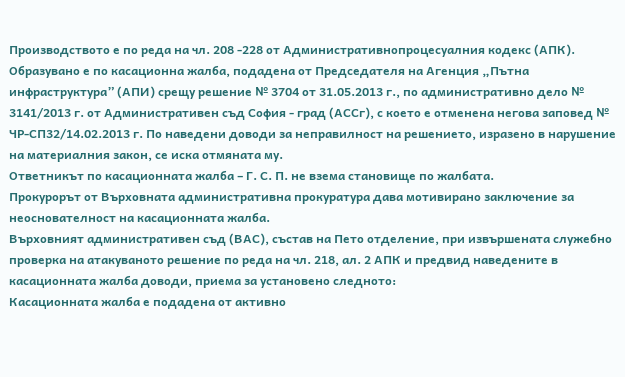Производството е по реда на чл. 208 -228 от Административнопроцесуалния кодекс (АПК).
Образувано е по касационна жалба, подадена от Председателя на Агенция „Пътна инфраструктура” (АПИ) срещу решение № 3704 от 31.05.2013 г., по административно дело № 3141/2013 г. от Административен съд София - град (АССг), с което е отменена негова заповед № ЧР-СП32/14.02.2013 г. По наведени доводи за неправилност на решението, изразено в нарушение на материалния закон, се иска отмяната му.
Ответникът по касационната жалба – Г. С. П. не взема становище по жалбата.
Прокурорът от Върховната административна прокуратура дава мотивирано заключение за неоснователност на касационната жалба.
Върховният административен съд (ВАС), състав на Пето отделение, при извършената служебно проверка на атакуваното решение по реда на чл. 218, ал. 2 АПК и предвид наведените в касационната жалба доводи, приема за установено следното:
Касационната жалба е подадена от активно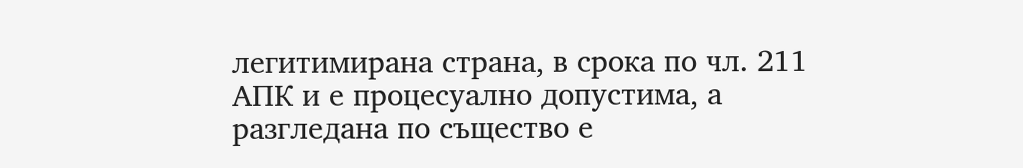легитимирана страна, в срока по чл. 211 АПК и е процесуално допустима, а разгледана по същество е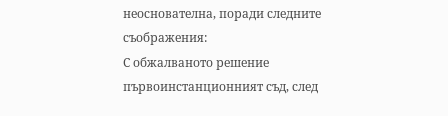неоснователна, поради следните съображения:
С обжалваното решение първоинстанционният съд, след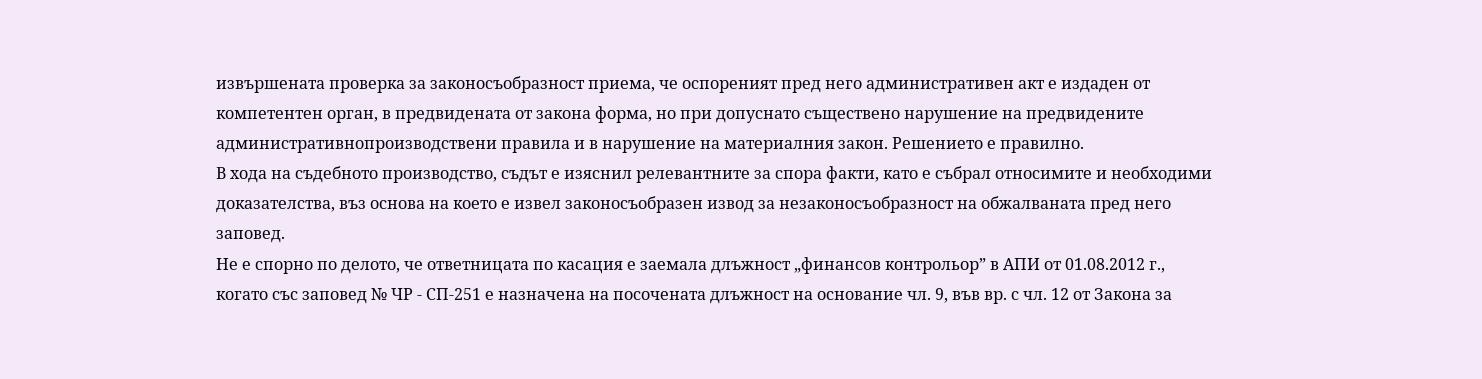извършената проверка за законосъобразност приема, че оспореният пред него административен акт е издаден от компетентен орган, в предвидената от закона форма, но при допуснато съществено нарушение на предвидените административнопроизводствени правила и в нарушение на материалния закон. Решението е правилно.
В хода на съдебното производство, съдът е изяснил релевантните за спора факти, като е събрал относимите и необходими доказателства, въз основа на което е извел законосъобразен извод за незаконосъобразност на обжалваната пред него заповед.
Не е спорно по делото, че ответницата по касация е заемала длъжност „финансов контрольор” в АПИ от 01.08.2012 г., когато със заповед № ЧР - СП-251 е назначена на посочената длъжност на основание чл. 9, във вр. с чл. 12 от Закона за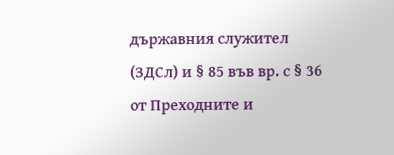държавния служител (ЗДСл) и § 85 във вр. с § 36 от Преходните и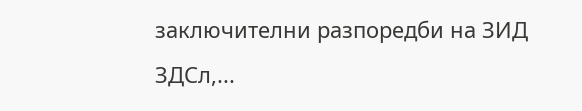заключителни разпоредби на ЗИД ЗДСл,...